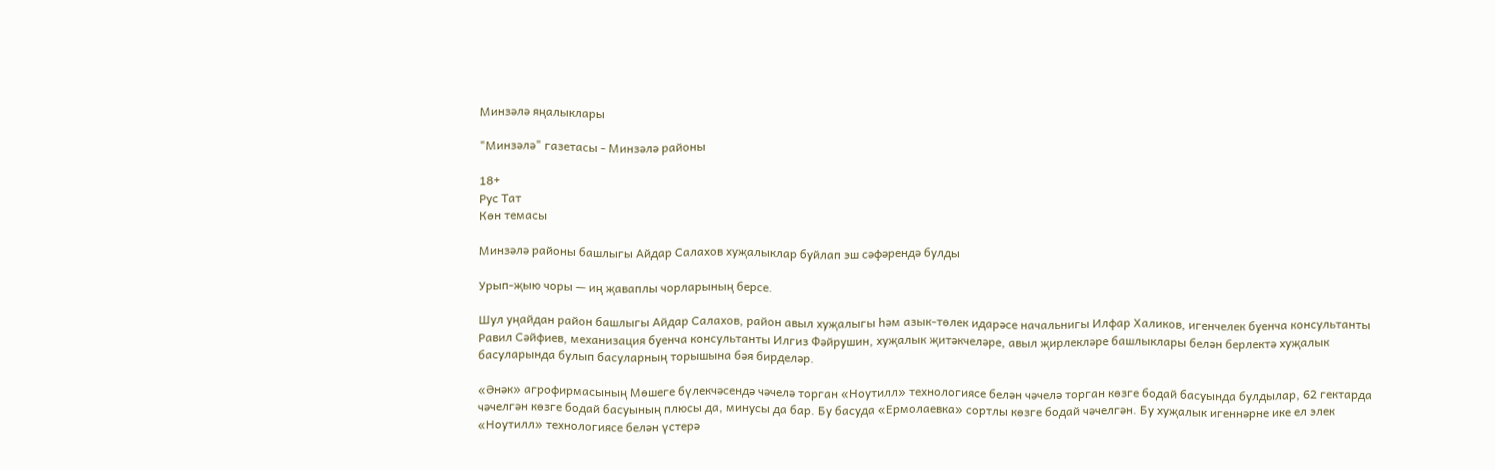Минзәлә яңалыклары

"Минзәлә" газетасы - Минзәлә районы

18+
Рус Тат
Көн темасы

Минзәлә районы башлыгы Айдар Салахов хуҗалыклар буйлап эш сәфәрендә булды

Урып-җыю чоры — иң җаваплы чорларының берсе.

Шул уңайдан район башлыгы Айдар Салахов, район авыл хуҗалыгы һәм азык-төлек идарәсе начальнигы Илфар Халиков, игенчелек буенча консультанты Равил Сәйфиев, механизация буенча консультанты Илгиз Фәйрушин, хуҗалык җитәкчеләре, авыл җирлекләре башлыклары белән берлектә хуҗалык басуларында булып басуларның торышына бәя бирделәр.

«Әнәк» агрофирмасының Мөшеге бүлекчәсендә чәчелә торган «Ноутилл» технологиясе белән чәчелә торган көзге бодай басуында булдылар, 62 гектарда чәчелгән көзге бодай басуының плюсы да, минусы да бар. Бу басуда «Ермолаевка» сортлы көзге бодай чәчелгән. Бу хуҗалык игеннәрне ике ел элек «Ноутилл» технологиясе белән үстерә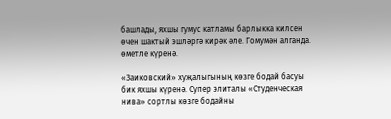башлады, яхшы гумус катламы барлыкка килсен өчен шактый эшләргә кирәк әле. Гомумән алганда. өметле күренә.

«Заиковский» хуҗалыгының көзге бодай басуы бик яхшы күренә. Супер элиталы «Студенческая нива» сортлы көзге бодайны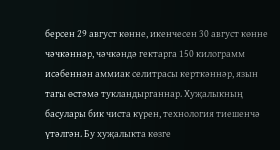берсен 29 август көнне, икенчесен 30 август көнне чәчкәннәр, чәчкәндә гектарга 150 килограмм исәбеннән аммиак селитрасы керткәннәр, язын тагы өстәмә тукландырганнар. Хуҗалыкның басулары бик чиста күрен, технология тиешенчә үтәлгән. Бу хуҗалыкта көзге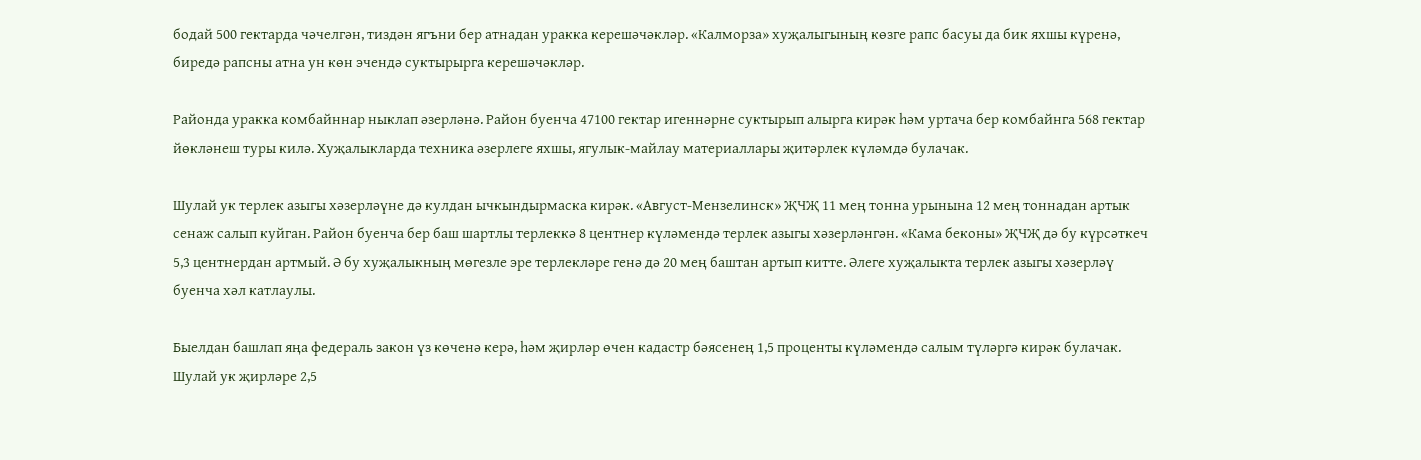бодай 500 гектарда чәчелгән, тиздән ягъни бер атнадан уракка керешәчәкләр. «Калморза» хуҗалыгының көзге рапс басуы да бик яхшы күренә, биредә рапсны атна ун көн эчендә суктырырга керешәчәкләр.

Районда уракка комбайннар ныклап әзерләнә. Район буенча 47100 гектар игеннәрне суктырып алырга кирәк һәм уртача бер комбайнга 568 гектар йөкләнеш туры килә. Хуҗалыкларда техника әзерлеге яхшы, ягулык-майлау материаллары җитәрлек күләмдә булачак.

Шулай ук терлек азыгы хәзерләүне дә кулдан ычкындырмаска кирәк. «Август-Мензелинск» ҖЧҖ 11 мең тонна урынына 12 мең тоннадан артык сенаж салып куйган. Район буенча бер баш шартлы терлеккә 8 центнер күләмендә терлек азыгы хәзерләнгән. «Кама беконы» ҖЧҖ дә бу күрсәткеч 5,3 центнердан артмый. Ә бу хуҗалыкның мөгезле эре терлекләре генә дә 20 мең баштан артып китте. Әлеге хуҗалыкта терлек азыгы хәзерләү буенча хәл катлаулы.

Быелдан башлап яңа федераль закон үз көченә керә, һәм җирләр өчен кадастр бәясенең 1,5 проценты күләмендә салым түләргә кирәк булачак. Шулай ук җирләре 2,5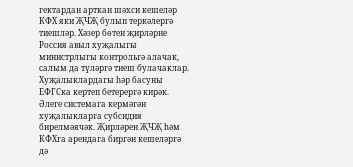гектардан арткан шәхси кешеләр КФХ яки ҖЧҖ булып теркәлергә тиешләр. Хәзер бөтен җирләрне Россия авыл хуҗалыгы министрлыгы контрольгә алачак, салым да түләргә тиеш булачаклар. Хуҗалыклардагы һәр басуны ЕФГСка кертеп бетерергә кирәк. Әлеге системага кермәгән хуҗалыкларга субсидия бирелмәячәк. Җирләрен ҖЧҖ һәм КФХга арендага биргән кешеләргә дә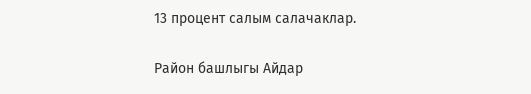13 процент салым салачаклар.

Район башлыгы Айдар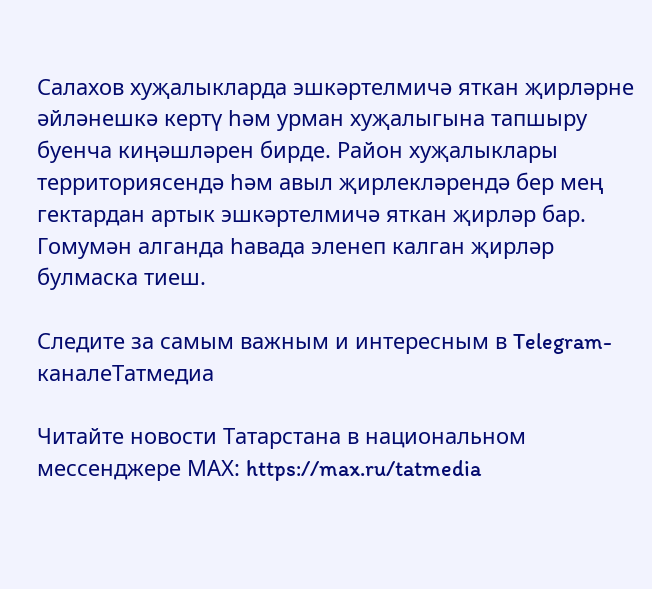Салахов хуҗалыкларда эшкәртелмичә яткан җирләрне әйләнешкә кертү һәм урман хуҗалыгына тапшыру буенча киңәшләрен бирде. Район хуҗалыклары территориясендә һәм авыл җирлекләрендә бер мең гектардан артык эшкәртелмичә яткан җирләр бар. Гомумән алганда һавада эленеп калган җирләр булмаска тиеш.

Следите за самым важным и интересным в Telegram-каналеТатмедиа

Читайте новости Татарстана в национальном мессенджере MАХ: https://max.ru/tatmedia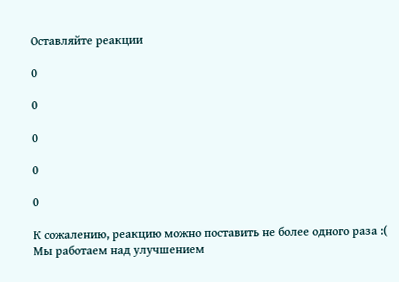Оставляйте реакции

0

0

0

0

0

К сожалению, реакцию можно поставить не более одного раза :(
Мы работаем над улучшением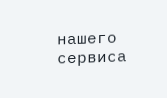нашего сервиса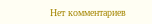Нет комментариев